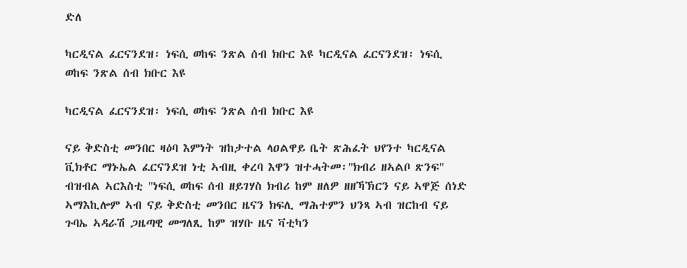ድለ

ካርዲናል ፈርናንደዝ፡ ነፍሲ ወከፍ ንጽል ሰብ ክቡር እዩ ካርዲናል ፈርናንደዝ፡ ነፍሲ ወከፍ ንጽል ሰብ ክቡር እዩ

ካርዲናል ፈርናንደዝ፡ ነፍሲ ወከፍ ንጽል ሰብ ክቡር እዩ

ናይ ቅድስቲ መንበር ዛዕባ እምነት ዝከታተል ላዐልዋይ ቤት ጽሕፈት ህየንተ ካርዲናል ቪክቶር ማኑኤል ፈርናንደዝ ነቲ ኣብዚ ቀረባ እዋን ዝተሓትመ፡"ክብሪ ዘኣልቦ ጽንፍ" ብዝብል ኣርእስቲ "ነፍሲ ወከፍ ሰብ ዘይገሃስ ክብሪ ከም ዘለዎ ዘዘኻኽርን ናይ ኣዋጅ ሰነድ ኣማእኪሎም ኣብ ናይ ቅድስቲ መንበር ዜናን ክፍሊ ማሕተምን ህንጻ ኣብ ዝርከብ ናይ ጉባኤ ኣዳራሽ ጋዜጣዊ መግለጺ ከም ዝሃቡ ዜና ቫቲካን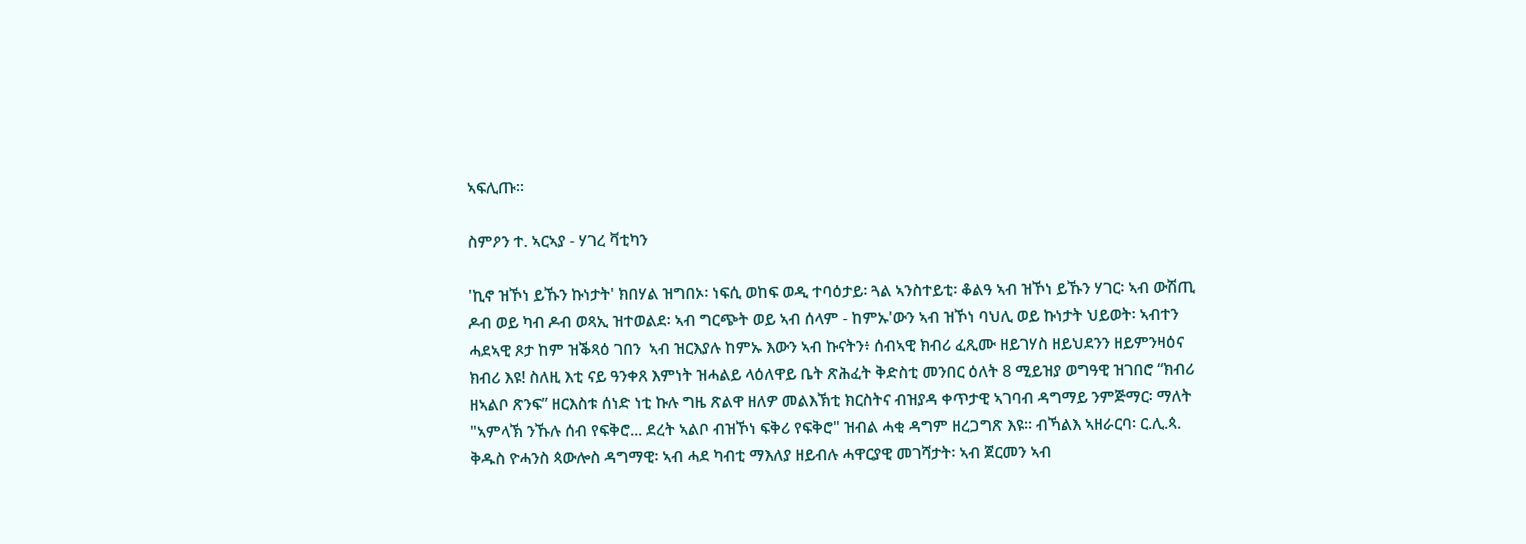ኣፍሊጡ።

ስምዖን ተ. ኣርኣያ - ሃገረ ቫቲካን

'ኪኖ ዝኾነ ይኹን ኩነታት' ክበሃል ዝግበኦ፡ ነፍሲ ወከፍ ወዲ ተባዕታይ፡ ጓል ኣንስተይቲ፡ ቆልዓ ኣብ ዝኾነ ይኹን ሃገር፡ ኣብ ውሽጢ ዶብ ወይ ካብ ዶብ ወጻኢ ዝተወልደ፡ ኣብ ግርጭት ወይ ኣብ ሰላም - ከምኡ'ውን ኣብ ዝኾነ ባህሊ ወይ ኩነታት ህይወት፡ ኣብተን ሓደኣዊ ጾታ ከም ዝቕጻዕ ገበን  ኣብ ዝርእያሉ ከምኡ እውን ኣብ ኩናትን፥ ሰብኣዊ ክብሪ ፈጺሙ ዘይገሃስ ዘይህደንን ዘይምንዛዕና ክብሪ እዩ! ስለዚ እቲ ናይ ዓንቀጸ እምነት ዝሓልይ ላዕለዋይ ቤት ጽሕፈት ቅድስቲ መንበር ዕለት 8 ሚይዝያ ወግዓዊ ዝገበሮ “ክብሪ ዘኣልቦ ጽንፍ” ዘርእስቱ ሰነድ ነቲ ኩሉ ግዜ ጽልዋ ዘለዎ መልእኽቲ ክርስትና ብዝያዳ ቀጥታዊ ኣገባብ ዳግማይ ንምጅማር፡ ማለት "ኣምላኽ ንኹሉ ሰብ የፍቅሮ... ደረት ኣልቦ ብዝኾነ ፍቅሪ የፍቅሮ" ዝብል ሓቂ ዳግም ዘረጋግጽ እዩ። ብኻልእ ኣዘራርባ፡ ር.ሊ.ጳ. ቅዱስ ዮሓንስ ጳውሎስ ዳግማዊ፡ ኣብ ሓደ ካብቲ ማእለያ ዘይብሉ ሓዋርያዊ መገሻታት፡ ኣብ ጀርመን ኣብ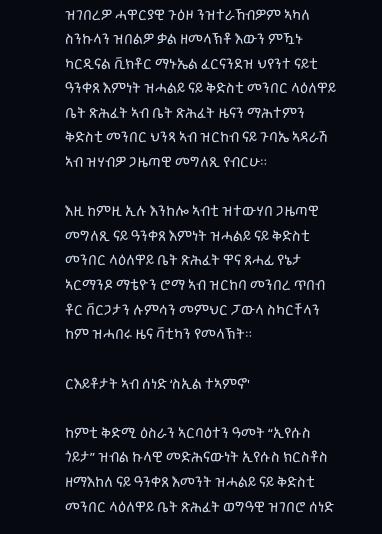ዝገበረዎ ሓዋርያዊ ጉዕዞ ንዝተራኸብዎም ኣካለ ስንኩላን ዝበልዎ ቃል ዘመላኽቶ እውን ምዃኑ ካርዲናል ቪክቶር ማኑኤል ፈርናንደዝ ህየንተ ናይቲ ዓንቀጸ እምነት ዝሓልይ ናይ ቅድስቲ መንበር ላዕለዋይ ቤት ጽሕፈት ኣብ ቤት ጽሕፈት ዜናን ማሕተምን ቅድስቲ መንበር ህንጻ ኣብ ዝርከብ ናይ ጉባኤ ኣዳራሽ ኣብ ዝሃብዎ ጋዜጣዊ መግለጺ የብርሁ።

እዚ ከምዚ ኢሉ እንከሎ ኣብቲ ዝተውሃበ ጋዜጣዊ መግለጺ ናይ ዓንቀጸ እምነት ዝሓልይ ናይ ቅድስቲ መንበር ላዕለዋይ ቤት ጽሕፈት ዋና ጸሓፊ የኔታ ኣርማንዶ ማቴዮን ሮማ ኣብ ዝርከባ መንበረ ጥበብ ቶር ቨርጋታን ሉምሳን መምህር ፓውላ ስካርቸላን ከም ዝሓበሩ ዜና ቫቲካን የመላኽት።

ርእይቶታት ኣብ ሰነድ ‘ስኢል ተኣምኖ'

ከምቲ ቅድሚ ዕስራን ኣርባዕተን ዓመት “ኢየሱስ ጎይታ” ዝብል ኩላዊ መድሕናውነት ኢየሱስ ክርስቶስ ዘማእከለ ናይ ዓንቀጸ እመንት ዝሓልይ ናይ ቅድስቲ መንበር ላዕለዋይ ቤት ጽሕፈት ወግዓዊ ዝገበሮ ሰነድ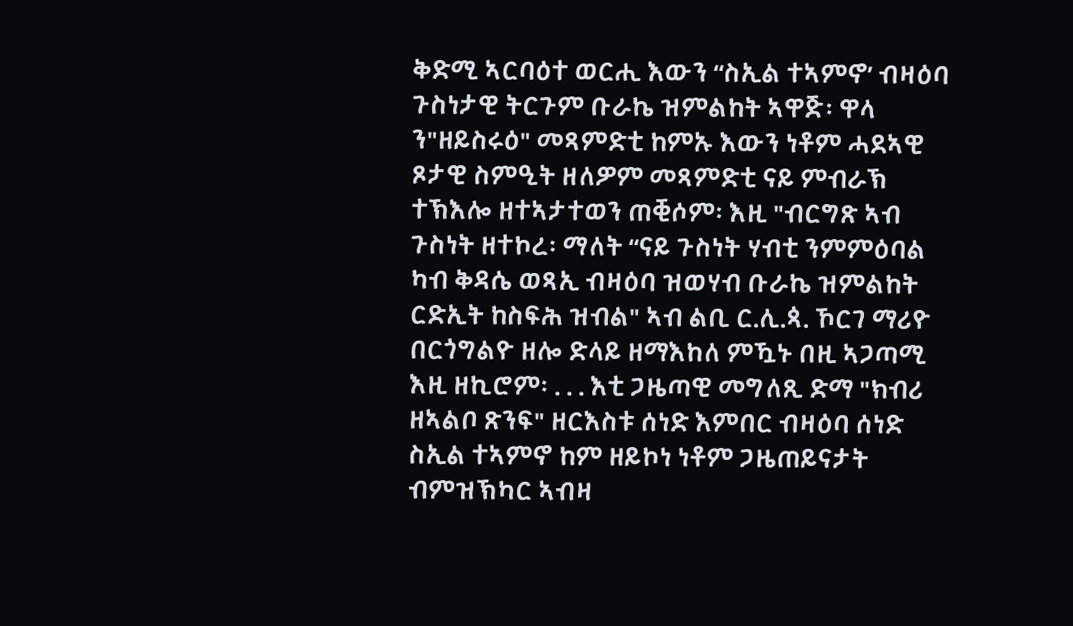ቅድሚ ኣርባዕተ ወርሒ እውን “ስኢል ተኣምኖ’ ብዛዕባ ጉስነታዊ ትርጉም ቡራኬ ዝምልከት ኣዋጅ፡ ዋላ ን"ዘይስሩዕ" መጻምድቲ ከምኡ እውን ነቶም ሓደኣዊ ጾታዊ ስምዒት ዘለዎም መጻምድቲ ናይ ምብራኽ ተኽእሎ ዘተኣታተወን ጠቒሶም፡ እዚ "ብርግጽ ኣብ ጉስነት ዘተኮረ፡ ማለት “ናይ ጉስነት ሃብቲ ንምምዕባል ካብ ቅዳሴ ወጻኢ ብዛዕባ ዝወሃብ ቡራኬ ዝምልከት ርድኢት ከስፍሕ ዝብል" ኣብ ልቢ ር.ሊ.ጳ. ኾርገ ማሪዮ በርጎግልዮ ዘሎ ድላይ ዘማእከለ ምዃኑ በዚ ኣጋጣሚ እዚ ዘኪሮም፡ . . . እቲ ጋዜጣዊ መግለጺ ድማ "ክብሪ ዘኣልቦ ጽንፍ" ዘርእስቱ ሰነድ እምበር ብዛዕባ ሰነድ ስኢል ተኣምኖ ከም ዘይኮነ ነቶም ጋዜጠይናታት ብምዝኽካር ኣብዛ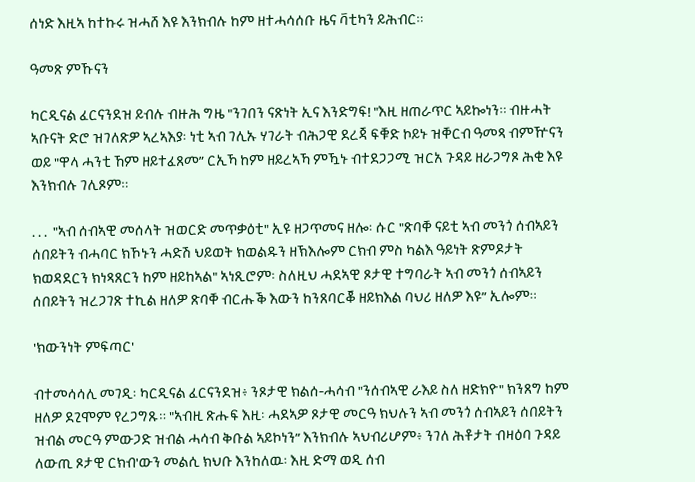ሰነድ እዚኣ ከተኩሩ ዝሓሸ እዩ እንክብሉ ከም ዘተሓሳሰቡ ዜና ቫቲካን ይሕብር።

ዓመጽ ምኹናን

ካርዲናል ፈርናንደዝ ይብሉ ብዙሕ ግዜ "ንገበን ናጽነት ኢና እንድግፍ! "እዚ ዘጠራጥር ኣይኰነን። ብዙሓት ኣቡናት ድሮ ዝገለጽዎ ኣረኣእያ፡ ነቲ ኣብ ገሊኡ ሃገራት ብሕጋዊ ደረጃ ፍቑድ ኮይኑ ዝቐርብ ዓመጻ ብምዅናን ወይ "ዋላ ሓንቲ ኸም ዘይተፈጸመ” ርኢኻ ከም ዘይረኣኻ ምዃኑ ብተደጋጋሚ ዝርአ ጉዳይ ዘራጋግጾ ሕቂ እዩ እንክብሉ ገሊጾም።

. . .  "ኣብ ሰብኣዊ መሰላት ዝወርድ መጥቃዕቲ" ኢዩ ዘጋጥመና ዘሎ፡ ሱር "ጽባቐ ናይቲ ኣብ መንጎ ሰብኣይን ሰበይትን ብሓባር ክኾኑን ሓድሽ ህይወት ክወልዱን ዘኽእሎም ርክብ ምስ ካልእ ዓይነት ጽምዶታት ክወዳደርን ክነጻጸርን ከም ዘይከኣል" ኣነጺሮም፡ ስለዚህ ሓደኣዊ ጾታዊ ተግባራት ኣብ መንጎ ሰብኣይን ሰበይትን ዝረጋገጽ ተኪል ዘለዎ ጽባቐ ብርሑቕ እውን ከንጸባርቖ ዘይክእል ባህሪ ዘለዎ እዩ” ኢሎም።

'ክውንነት ምፍጣር'

ብተመሳሳሊ መገዲ፡ ካርዲናል ፈርናንደዝ፥ ንጾታዊ ክልሰ-ሓሳብ "ንሰብኣዊ ራእይ ስለ ዘድክዮ" ክንጸግ ከም ዘለዎ ደጊሞም የረጋግጹ። "ኣብዚ ጽሑፍ እዚ፡ ሓደኣዎ ጾታዊ መርዓ ክህሉን ኣብ መንጎ ሰብኣይን ሰበይትን ዝብል መርዓ ምውጋድ ዝብል ሓሳብ ቅቡል ኣይኮነን” እንክብሉ ኣህብሪሆም፥ ንገለ ሕቶታት ብዛዕባ ጉዳይ ለውጢ ጾታዊ ርክብ'ውን መልሲ ክህቡ እንከለዉ፡ እዚ ድማ ወዲ ሰብ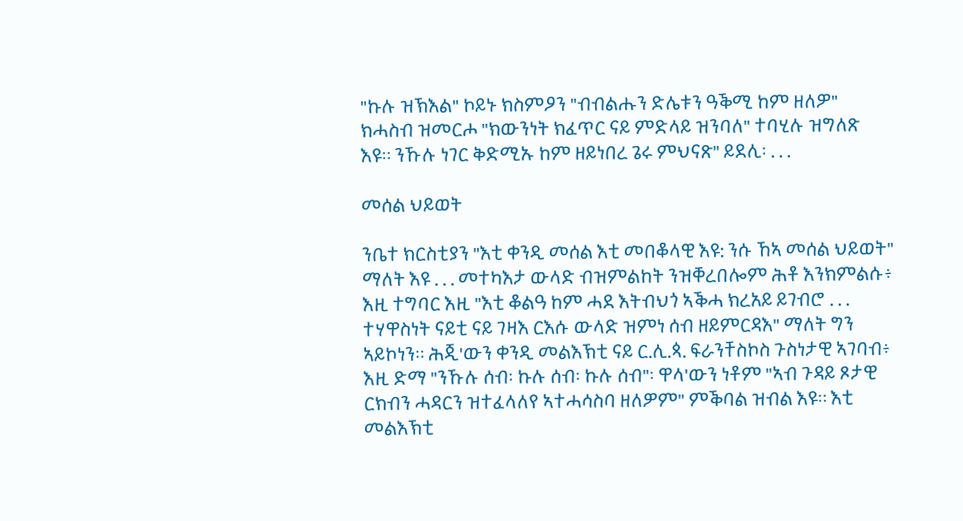"ኩሉ ዝኽእል" ኮይኑ ክስምዖን "ብብልሑን ድሌቱን ዓቕሚ ከም ዘለዎ" ክሓስብ ዝመርሖ "ክውንነት ክፈጥር ናይ ምድላይ ዝንባለ" ተባሂሉ ዝግለጽ እዩ። ንኹሉ ነገር ቅድሚኡ ከም ዘይነበረ ጌሩ ምህናጽ" ይደሊ፡ . . .

መሰል ህይወት

ንቤተ ክርስቲያን "እቲ ቀንዲ መሰል እቲ መበቆላዊ እዩ: ንሱ ኸኣ መሰል ህይወት" ማለት እዩ . . . መተካእታ ውላድ ብዝምልከት ንዝቐረበሎም ሕቶ እንክምልሱ፥ እዚ ተግባር እዚ "እቲ ቆልዓ ከም ሓደ እትብህጎ ኣቕሓ ክረአይ ይገብሮ . . . ተሃዋስነት ናይቲ ናይ ገዛእ ርእሱ ውላድ ዝምነ ሰብ ዘይምርዳእ" ማለት ግን ኣይኮነን። ሕጂ'ውን ቀንዲ መልእኽቲ ናይ ር.ሊ.ጳ. ፍራንቸስኮስ ጉስነታዊ ኣገባብ፥ እዚ ድማ "ንኹሉ ሰብ፡ ኩሉ ሰብ፡ ኩሉ ሰብ"፡ ዋላ'ውን ነቶም "ኣብ ጉዳይ ጾታዊ ርክብን ሓዳርን ዝተፈላለየ ኣተሓሳስባ ዘለዎም" ምቕባል ዝብል እዩ። እቲ መልእኽቲ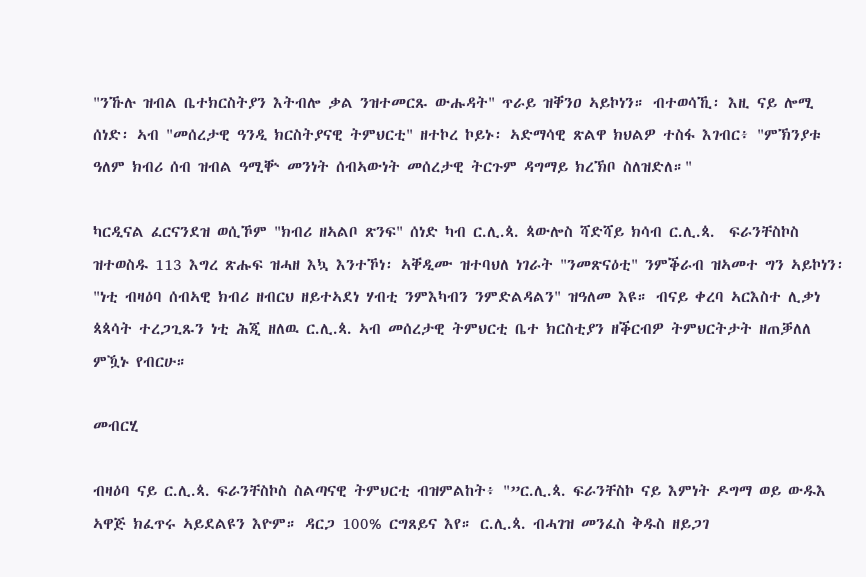"ንኹሉ ዝብል ቤተክርስትያን እትብሎ ቃል ንዝተመርጹ ውሑዳት" ጥራይ ዝቐንዐ ኣይኮነን። ብተወሳኺ፡ እዚ ናይ ሎሚ ሰነድ፡ ኣብ "መሰረታዊ ዓንዲ ክርስትያናዊ ትምህርቲ" ዘተኮረ ኮይኑ፡ ኣድማሳዊ ጽልዋ ክህልዎ ተስፋ እገብር፥ "ምኽንያቱ ዓለም ክብሪ ሰብ ዝብል ዓሚቝ መንነት ሰብኣውነት መሰረታዊ ትርጉም ዳግማይ ክረኽቦ ስለዝድለ።"

ካርዲናል ፈርናንደዝ ወሲኾም "ክብሪ ዘኣልቦ ጽንፍ" ሰነድ ካብ ር.ሊ.ጳ. ጳውሎስ ሻድሻይ ክሳብ ር.ሊ.ጳ.  ፍራንቸስኮስ ዝተወስዱ 113 እግረ ጽሑፍ ዝሓዘ እኳ እንተኾነ፡ ኣቐዲሙ ዝተባህለ ነገራት "ንመጽናዕቲ" ንምቕራብ ዝኣመተ ግን ኣይኮነን፡ "ነቲ ብዛዕባ ሰብኣዊ ክብሪ ዘብርህ ዘይተኣደነ ሃብቲ ንምእካብን ንምድልዳልን" ዝዓለመ እዩ። ብናይ ቀረባ ኣርእስተ ሊቃነ ጳጳሳት ተረጋጊጹን ነቲ ሕጂ ዘለዉ ር.ሊ.ጳ. ኣብ መሰረታዊ ትምህርቲ ቤተ ክርስቲያን ዘቕርብዎ ትምህርትታት ዘጠቓለለ ምዃኑ የብርሁ።

መብርሂ

ብዛዕባ ናይ ር.ሊ.ጳ. ፍራንቸስኮስ ስልጣናዊ ትምህርቲ ብዝምልከት፥ "”ር.ሊ.ጳ. ፍራንቸስኮ ናይ እምነት ዶግማ ወይ ውዱእ ኣዋጅ ክፈጥሩ ኣይደልዩን እዮም። ዳርጋ 100% ርግጸይና እየ። ር.ሊ.ጳ. ብሓገዝ መንፈስ ቅዱስ ዘይጋገ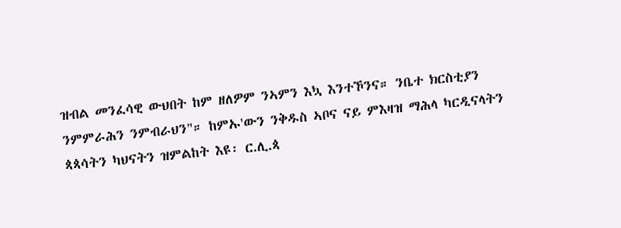ዝብል መንፈሳዊ ውህበት ከም ዘለዎም ንኣምን እኳ እንተኾንና። ንቤተ ክርስቲያን ንምምራሕን ንምብራህን"። ከምኡ'ውን ንቅዱስ ኣቦና ናይ ምእዛዝ ማሕላ ካርዲናላትን ጳጳሳትን ካህናትን ዝምልከት እዩ፡ ር.ሊ.ጳ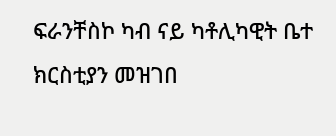ፍራንቸስኮ ካብ ናይ ካቶሊካዊት ቤተ ክርስቲያን መዝገበ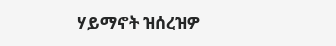ሃይማኖት ዝሰረዝዎ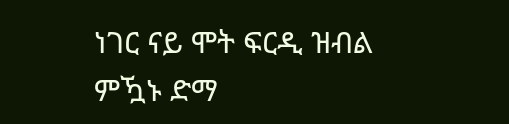ነገር ናይ ሞት ፍርዲ ዝብል ምዃኑ ድማ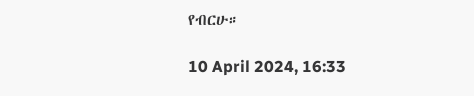የብርሁ።

10 April 2024, 16:33